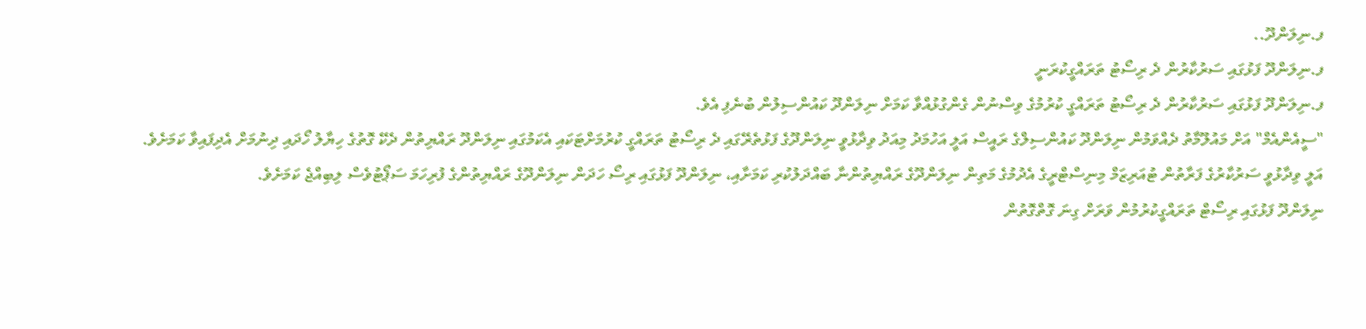ފ.ނިލަންދޫ..
ފ.ނިލަންދޫ ފަޅުގައި ސަރުކާރުން ދެ ރިސޯޓު ތަރައްގީކުރަނީ
ފ.ނިލަންދޫ ފަޅުގައި ސަރުކާރުން ދެ ރިސޯޓު ތަރައްގީ ކުރުމުގެ ވިސްނުން ގެންގުޅުއްވާ ކަމަށް ނިލަންދޫ ކައުންސިލުން ބުނެފި އެވެ.
"ސީއެންއެމް" އަށް މައުލޫމާތު ދެއްވަމުން ނިލަންދޫ ކައުންސިލްގެ ރައީސް އަލީ އަހުމަދު މިއަދު ވިދާޅުވީ ނިލަންދޫގެ ފަޅުތެރޭގައި ދެ ރިސޯޓު ތަރައްގީ ކުރުމަށްޓަކައި އެކަމުގައި ނިލަންދޫ ރައްޔިތުން ދެކޭ ގޮތުގެ ހިޔާލު ހޯދައި ދިނުމަށް އެދިފައިވާ ކަމަށެވެ.
އަލީ ވިދާޅުވީ ސަރުކާރުގެ ފަރާތުން ޓުއަރިޒަމް މިނިސްޓްރީގެ އެދުމުގެ މަތިން ނިލަންދޫގެ ރައްޔިތުންނާ ބައްދަލުކުރި ކަމަށާއި، ނިލަންދޫ ފަޅުގައި ރިސޯ ހަދަން ނިލަންދޫގެ ރައްޔިތުންގެ ފުރިހަމަ ސަޕޯޓުވެސް ލިބިއްޖެ ކަމަށެވެ.
ނިލަންދޫ ފަޅުގައި ރިސޯޓް ތަރައްގީކުރުމުން ވަރަށް ގިނަ ގޮތްގޮތުން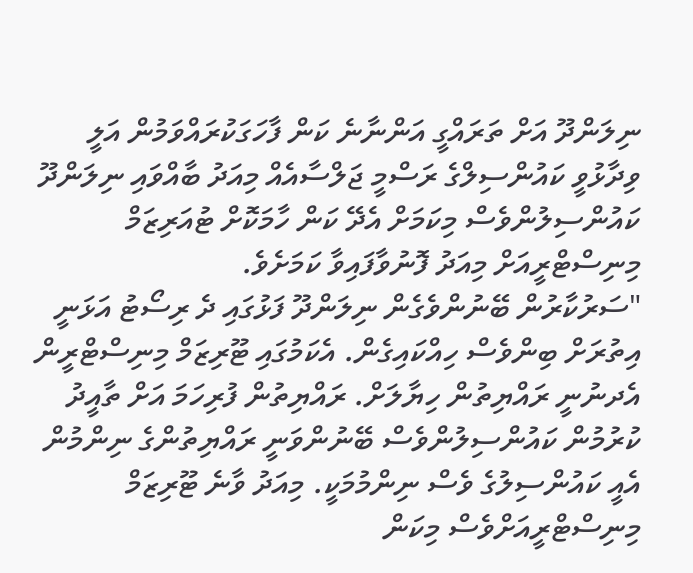ނިލަންދޫ އަށް ތަރައްގީ އަންނާނެ ކަން ފާހަގަކުރައްވަމުން އަލީ ވިދާޅުވީ ކައުންސިލްގެ ރަސްމީ ޖަލްސާއެއް މިއަދު ބާއްވައި ނިލަންދޫ ކައުންސިލުންވެސް މިކަމަށް އެދޭ ކަން ހާމަކޮށް ޓުއަރިޒަމް މިނިސްޓްރީއަށް މިއަދު ފޮނުވާފައިވާ ކަމަށެވެ.
"ސަރުކާރުން ބޭނުންވެގެން ނިލަންދޫ ފަޅުގައި ދެ ރިސޯޓު އަޅަނީ އިތުރަށް ބިންވެސް ހިއްކައިގެން. އެކަމުގައި ޓޫރިޒަމް މިނިސްޓްރީން އެދނުނީ ރައްޔިތުން ހިޔާލަށް. ރައްޔިތުން ފުރިހަމަ އަށް ތާއީދު ކުރުމުން ކައުންސިލުންވެސް ބޭނުންވަނީ ރައްޔިތުންގެ ނިންމުން އެއީ ކައުންސިލުގެ ވެސް ނިންމުމަކީ. މިއަދު ވާނެ ޓޫރިޒަމް މިނިސްޓްރީއަށްވެސް މިކަން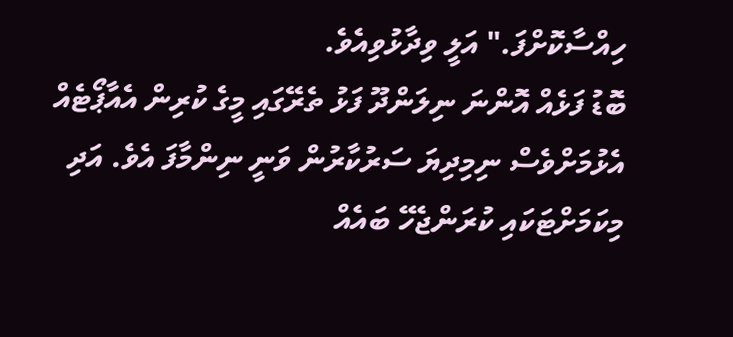ހިއްސާކޮށްފަ." އަލީ ވިދާޅުވިއެވެ.
ބޮޑު ފަޅެއް އޮންނަ ނިލަންދޫ ފަޅު ތެރޭގައި މީގެ ކުރިން އެއާޕޯޓެއް އެޅުމަށްވެސް ނިމިދިޔަ ސަރުކާރުން ވަނީ ނިންމާފަ އެވެ. އަދި މިކަމަށްޓަކައި ކުރަންޖެހޭ ބައެއް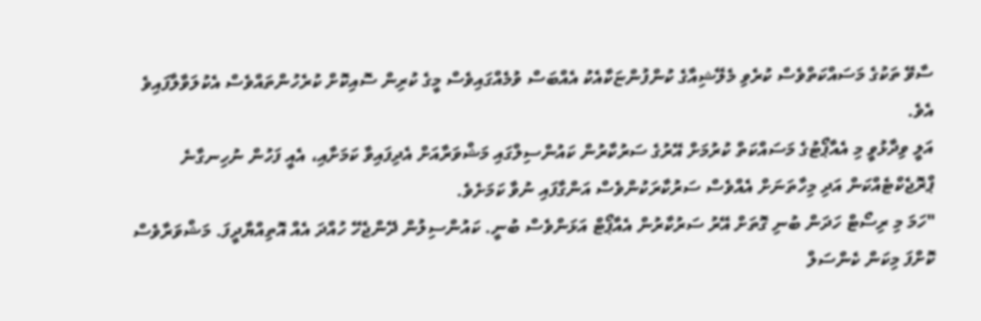ސާވޭ ތަކުގެ މަސައްކަތްވެސް ކުރެވި މެލޭޝިއާގެ ކުންފުންޏަކާއެކު އެއްބަސް ވުމެއްގައިވެސް މީގެ ކުރިން ސޮއިކޮށް ކުރެހުންތައްވެސް އެކުލަވާލާފައިވެ އެވެ.
އަލީ ވިދާޅުވީ މި އެއާޕޯޓުގެ މަސައްކަތް ކުރުމަށް އޭރުގެ ސަރުކާރުން ކައުންސިލްގައި މަޝްވަރާއަށް އެދިފައިވާ ކަމަށާއި، އެއީ ފަހުން ނުހިނގާނެ ޕްރޮޖެކްޓެއްކަން އަދި މިހާތަނަށް އެއްވެސް ސަރުކާރަކުންވެސް އަންގާފައި ނުވާ ކަމަށެވެ.
"ހަމަ މި ރިސޯޓް ހަދަން ބުނި ގޮތަށް އޭރު ސަރުކާރުން އެއާޕޯޓް އަޅަންވެސް ބުނީ. ކައުންސިލުން ދޭންޖެހޭ ހުއްދަ އެއް އޮތިއްޔާދީފަ. މަޝްވަރާވެސް ކޮށްފަ މިކަން ކެންސަލް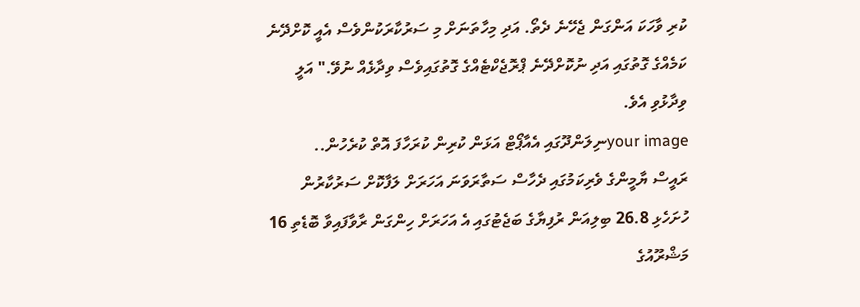ކުރި ވާހަކަ އަންގަން ޖެހޭނެ ދެތޯ. އަދި މިހާތަނަށް މި ސަރުކާރަކުންވެސް އެއީ ކޮށްދޭނެ ކަމެއްގެ ގޮތުގައި އަދި ނުކޮށްދޭނެ ޕްރޮޖެކްޓެއްގެ ގޮތުގައިވެސް ވިދާޅެއް ނުވޭ." އަލީ ވިދާޅުވި އެވެ.
your imageނިލަންދޫގައި އެއާޕޯޓް އަޅަން ކުރިން ކުރަހާފަ އޮތް ކުރެހުން..
ރައީސް ޔާމީންގެ ވެރިކަމުގައި ދެހާސް ސަތާރަވަނަ އަހަރަށް ލަފާކޮށް ސަރުކާރުން ހުށަހެޅި 26.8 ބިލިއަން ރުފިޔާގެ ބަޖެޓުގައި އެ އަހަރަށް ހިންގަން ރާވާފައިވާ ބޮޑެތި 16 މަޝްރޫއުގެ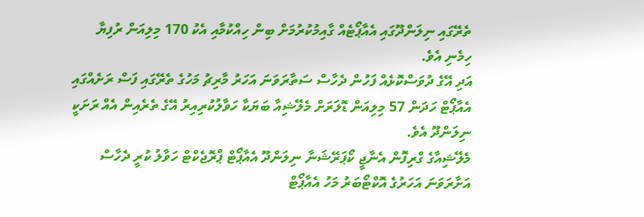ތެރޭގައި ނިލަންދޫގައި އެއާޕޯޓެއް ގާއިމުކުރުމަށް ބިން ހިއްކުމާއި އެކު 170 މިލިއަން ރުފިޔާ ހިމެނި އެވެ.
އަދި އޭގެ ދުވަސްކޮޅެއް ފަހުން ދެހާސް ސަތާރަވަނަ އަހަރު މާރިޗު މަހުގެ ތެރޭގައި ފަސް ރަށެއްގައި އެއާޕޯޓް ހަދަން 57 މިލިއަން ޑޮލަރަށް މެލޭޝިއާ ބަޔަކާ ހަވާލުކުރިއިރު އޭގެ ތެރެއިން އެއް ރަށަކީ ނިލަންދޫ އެވެ.
މެލޭޝިއާގެ ގްރިފޮން އެނާޖީ ކޯޕަރޭޝަނާ ނިލަންދޫ އެއާޕޯޓް ޕްރޮޖެކްޓް ހަވާލު ކުރީ ދެހާސް އަށާރަވަނަ އަހަރުގެ އޮކްޓޯބަރު މަހު އެއާޕޯޓް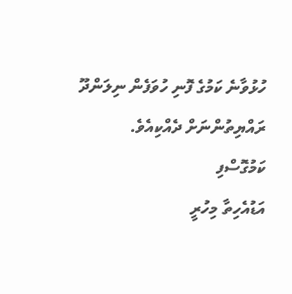ހުޅުވާނެ ކަމުގެ ފޮނި ހުވަފެން ނިލަންދޫ ރައްޔިތުންނަށް ދެއްކިއެވެ.
ކަމުގޮސްފި
އަޑުއެހިތާ މިހުރީ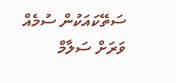ސަތޭކައަކުން ސުމެއް
ވަރަށް ސަލާމް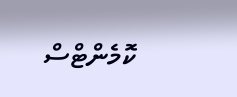ކޮމެންޓްސް